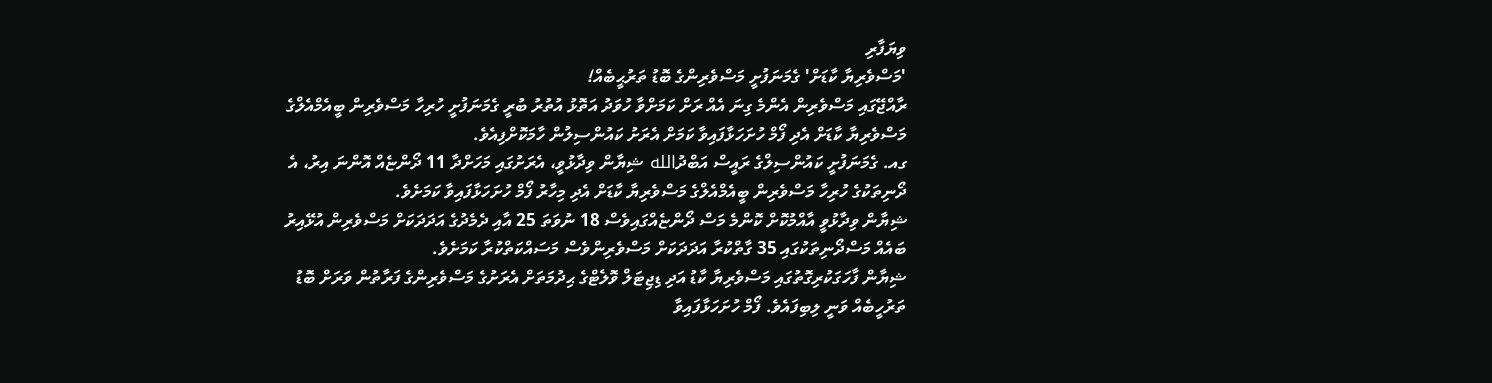ވިޔަފާރި
'މަސްވެރިޔާ ކާޑަށް' ގެމަނަފުށީ މަސްވެރިންގެ ބޮޑު ތަރުޙީބެއް!
ރާއްޖޭގައި މަސްވެރިން އެންމެ ގިނަ އެއް ރަށް ކަމަށްވާ ހުވަދު އަތޮޅު އުތުރު ބުރީ ގެމަނަފުށީ ހުރިހާ މަސްވެރިން ބީއެމްއެލްގެ މަސްވެރިޔާ ކާޑަށް އެދި ފޯމް ހުށަހަޅާފައިވާ ކަމަށް އެރަށު ކައުންސިލުން ހާމަކޮށްފިއެވެ.
ގއ. ގެމަނަފުށީ ކައުންސިލްގެ ރައީސް އަބްދުالله ޝިޔާން ވިދާޅުވީ، އެރަށުގައި މަހަށްދާ 11 ދޯންޏެއް އޮންނަ އިރު، އެ ދޯނިތަކުގެ ހުރިހާ މަސްވެރިން ބީއެމްއެލްގެ މަސްވެރިޔާ ކާޑަށް އެދި މިހާރު ފޯމް ހުށަހަޅާފައިވާ ކަމަށެވެ.
ޝިޔާން ވިދާޅުވީ އާއްމުކޮށް ކޮންމެ މަސް ދޯންޏެއްގައިވެސް 18 ނުވަތަ 25 އާއި ދެމެދުގެ އަދަދަކަށް މަސްވެރިން އުޅޭއިރު ބައެއް މަސްދޯނިތަކުގައި 35 ގާތްކުރާ އަދަދަކަށް މަސްވެރިންވެސް މަސައްކަތްކުރާ ކަމަށެވެ.
ޝިޔާން ފާހަގަކުރިގޮތުގައި މަސްވެރިޔާ ކާޑު އަދި ޑިޖިޓަލް ވޮލެޓްގެ ޙިދުމަތަށް އެރަށުގެ މަސްވެރިންގެ ފަރާތުން ވަރަށް ބޮޑު ތަރުހީބެއް ވަނީ ލިބިފައެވެ. ފޯމް ހުށަހަޅާފައިވާ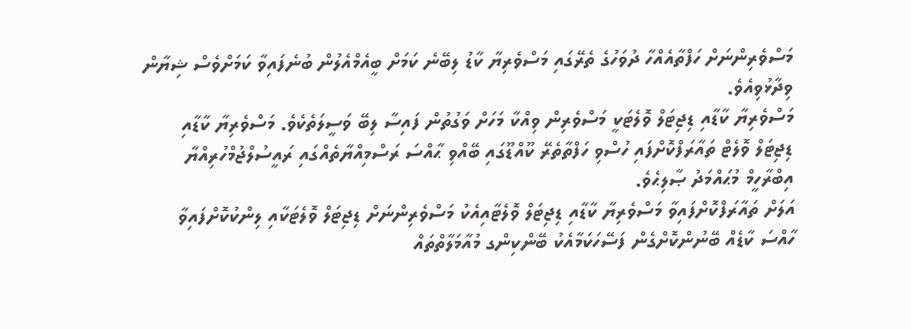މަސްވެރިންނަށް ހަފްތާއެއްހާ ދުވަހުގެ ތެރޭގައި މަސްވެރިޔާ ކާޑު ލިބޭނެ ކަމަށް ބީއެމްއެލުން ބުނެފައިވާ ކަމަށްވެސް ޝިޔާން ވިދާޅުވިއެވެ.
މަސްވެރިޔާ ކާޑާއި ޑިޖިޓަލް ވޮލެޓަކީ މަސްވެރިން ވިއްކާ މަހަށް ވަގުތުން ފައިސާ ލިބޭ ވަސީލަތެކެވެ. މަސްވެރިޔާ ކާޑާއި ޑިޖިޓަލް ވޮލެޓް ތައާރަފްކޮށްފައި ހުސްވި ހަފްތާތެރޭ ކޫއްޑޫގައި ބޭއްވި ޙާއްސަ ރަސްމިއްޔާތެއްގައި ރައީސުލްޖުމްހުރިއްޔާ އިބްރާހީމް މުޙައްމަދު ޞާލިޙެވެ.
އަލަށް ތައާރަފްކޮށްފައިވާ މަސްވެރިޔާ ކާޑާއި ޑިޖިޓަލް ވޮލެޓާއިއެކު މަސްވެރިންނަށް ޑިޖިޓަލް ވޮލެޓަކާއި ލިންކުކޮށްފައިވާ ހާއްސަ ކާޑެއް ބޭނުންކޮށްގެން ފަސޭހަކަމާއެކު ބޭންކިންގ މުއާމަލާތްތައް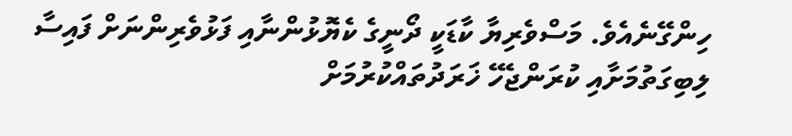ހިންގޭނެއެވެ. މަސްވެރިޔާ ކާޑަކީ ދޯނީގެ ކެޔޮޅުންނާއި ފަޅުވެރިންނަށް ފައިސާ ލިބިގަތުމަށާއި ކުރަންޖެހޭ ޚަރަދުތައްކުރުމަށް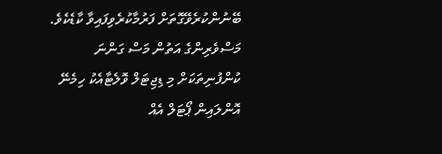ބޭނުންކުރެވޭގޮތަށް ފަރުމާކުރެވިފައިވާ ކާޑެކެވެ.
މަސްވެރިންގެ އަތުން މަސް ގަންނަ ކުންފުނިތަކަށް މި ޑިޖިޓަލް ވޮލެޓާއެކު ހިމެނޭ އޮންލައިން ޕޯޓަލް އެއް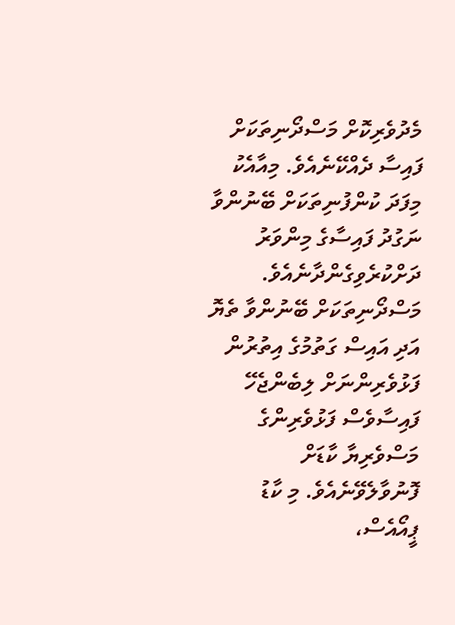މެދުވެރިކޮށް މަސްދޯނިތަކަށް ފައިސާ ދެއްކޭނެއެވެ. މިއާއެކު މިފަދަ ކުންފުނިތަކަށް ބޭނުންވާ ނަގުދު ފައިސާގެ މިންވަރު ދަށްކުރެވިގެންދާނެއެވެ. މަސްދޯނިތަކަށް ބޭނުންވާ ތެޔޮ އަދި އައިސް ގަތުމުގެ އިތުރުން ފަޅުވެރިންނަށް ލިބެންޖެހޭ ފައިސާވެސް ފަޅުވެރިންގެ މަސްވެރިޔާ ކާޑަށް ފޮނުވާލެވޭނެއެވެ. މި ކާޑު ޕީއޯއެސް،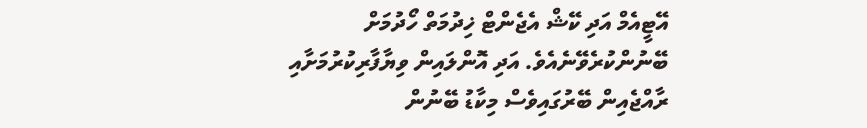އޭޓީއެމް އަދި ކޭޝް އެޖެންޓް ޚިދުމަތް ހޯދުމަށް ބޭނުންކުރެވޭނެއެވެ. އަދި އޮންލައިން ވިޔާފާރިކުރުމަށާއި ރާއްޖެއިން ބޭރުގައިވެސް މިކާޑު ބޭނުން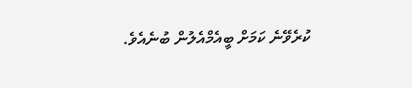ކުރެވޭނެ ކަމަށް ބީއެމްއެލުން ބުނެއެވެ.